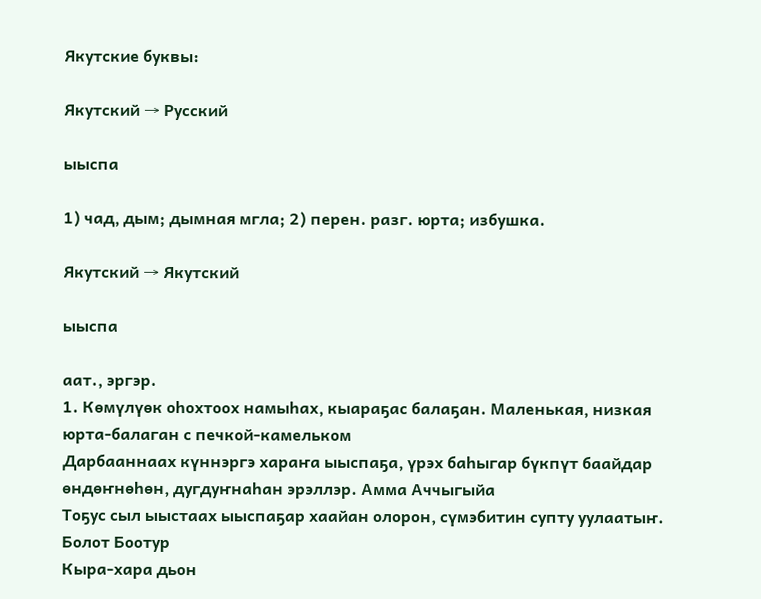Якутские буквы:

Якутский → Русский

ыыспа

1) чад, дым; дымная мгла; 2) перен. разг. юрта; избушка.

Якутский → Якутский

ыыспа

аат., эргэр.
1. Көмүлүөк оһохтоох намыһах, кыараҕас балаҕан. Маленькая, низкая юрта-балаган с печкой-камельком
Дарбааннаах күннэргэ хараҥа ыыспаҕа, үрэх баһыгар бүкпүт баайдар өндөҥнөһөн, дугдуҥнаһан эрэллэр. Амма Аччыгыйа
Тоҕус сыл ыыстаах ыыспаҕар хаайан олорон, сүмэбитин супту уулаатыҥ. Болот Боотур
Кыра-хара дьон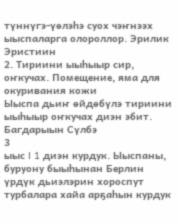түннүгэ-үөлэһэ суох чэҥнээх ыыспаларга олороллор. Эрилик Эристиин
2. Тириини ыыһыыр сир, оҥкучах. Помещение, яма для окуривания кожи
Ыыспа дьиҥ өйдөбүлэ тириини ыыһыыр оҥкучах диэн эбит. Багдарыын Сүлбэ
3
ыыс I 1 диэн курдук. Ыыспаны, буруону быыһынан Берлин үрдүк дьиэлэрин хороспут турбалара хайа арҕаһын курдук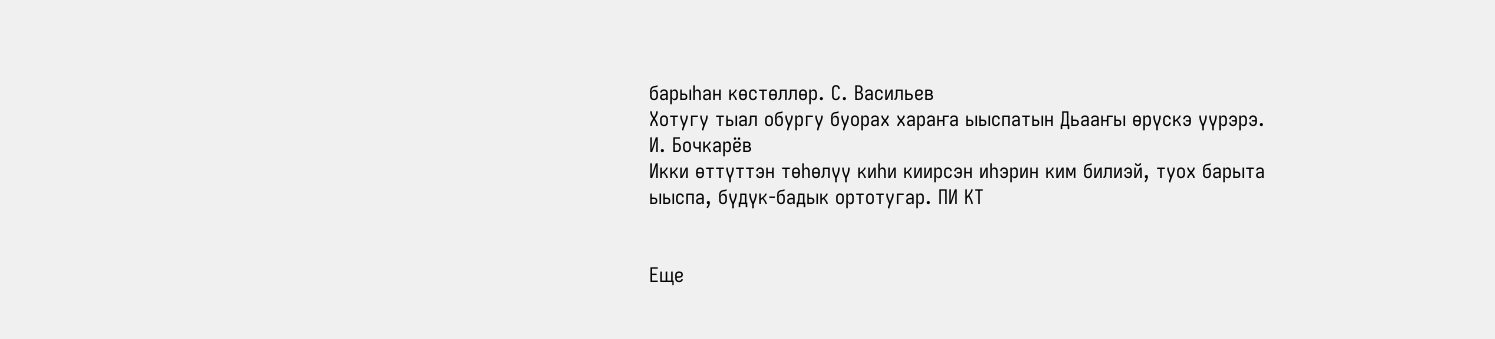барыһан көстөллөр. С. Васильев
Хотугу тыал обургу буорах хараҥа ыыспатын Дьааҥы өрүскэ үүрэрэ. И. Бочкарёв
Икки өттүттэн төһөлүү киһи киирсэн иһэрин ким билиэй, туох барыта ыыспа, бүдүк-бадык ортотугар. ПИ КТ


Еще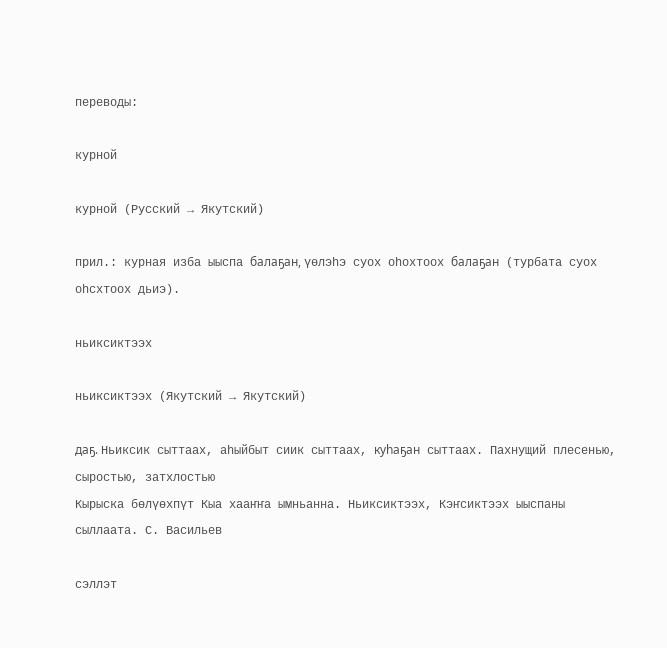переводы:

курной

курной (Русский → Якутский)

прил.: курная изба ыыспа балаҕан, үөлэһэ суох оһохтоох балаҕан (турбата суох оһсхтоох дьиэ).

ньиксиктээх

ньиксиктээх (Якутский → Якутский)

даҕ. Ньиксик сыттаах, аһыйбыт сиик сыттаах, куһаҕан сыттаах. Пахнущий плесенью, сыростью, затхлостью
Кырыска бөлүөхпүт Кыа хааҥҥа ымньанна. Ньиксиктээх, Кэҥсиктээх ыыспаны сыллаата. С. Васильев

сэллэт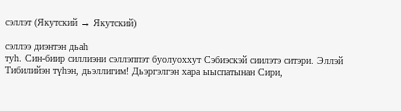сэллэт (Якутский → Якутский)

сэллээ диэнтэн дьаһ
туһ. Син-биир силлиэни сэллэппэт буолуоххут Сэбиэскэй сиилэтэ ситэри. Эллэй
Тибилийэн түһэн, дьэллигим! Дьэргэлгэн хара ыыспатынан Сири,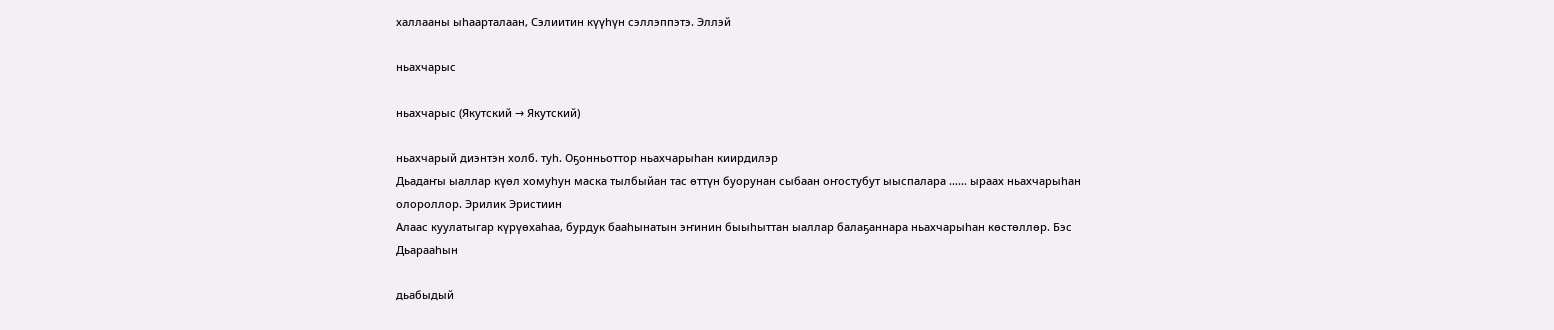халлааны ыһаарталаан, Сэлиитин күүһүн сэллэппэтэ. Эллэй

ньахчарыс

ньахчарыс (Якутский → Якутский)

ньахчарый диэнтэн холб. туһ. Оҕонньоттор ньахчарыһан киирдилэр
Дьадаҥы ыаллар күөл хомуһун маска тылбыйан тас өттүн буорунан сыбаан оҥостубут ыыспалара …… ыраах ньахчарыһан олороллор. Эрилик Эристиин
Алаас куулатыгар күрүөхаһаа, бурдук бааһынатын эҥинин быыһыттан ыаллар балаҕаннара ньахчарыһан көстөллөр. Бэс Дьарааһын

дьабыдый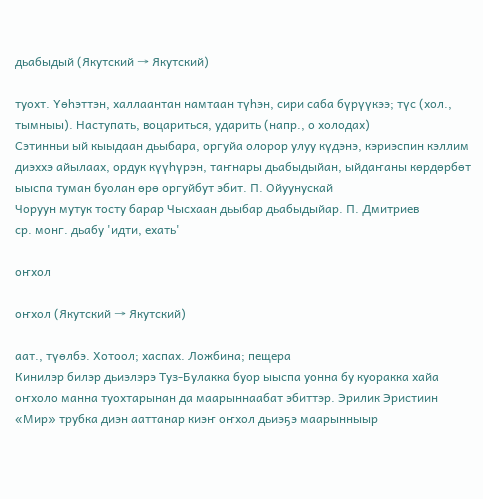дьабыдый (Якутский → Якутский)

туохт. Үөһэттэн, халлаантан намтаан түһэн, сири саба бүрүүкээ; түс (хол., тымныы). Наступать, воцариться, ударить (напр., о холодах)
Сэтинньи ый кыыдаан дьыбара, оргуйа олорор улуу күдэнэ, кэриэспин кэллим диэххэ айылаах, ордук күүһүрэн, таҥнары дьабыдыйан, ыйдаҥаны көрдөрбөт ыыспа туман буолан өрө оргуйбут эбит. П. Ойуунускай
Чоруун мутук тосту барар Чысхаан дьыбар дьабыдыйар. П. Дмитриев
ср. монг. дьабу 'идти, ехать'

оҥхол

оҥхол (Якутский → Якутский)

аат., түөлбэ. Хотоол; хаспах. Ложбина; пещера
Кинилэр билэр дьиэлэрэ Туз-Булакка буор ыыспа уонна бу куоракка хайа оҥхоло манна туохтарынан да маарыннаабат эбиттэр. Эрилик Эристиин
«Мир» трубка диэн ааттанар киэҥ оҥхол дьиэҕэ маарынныыр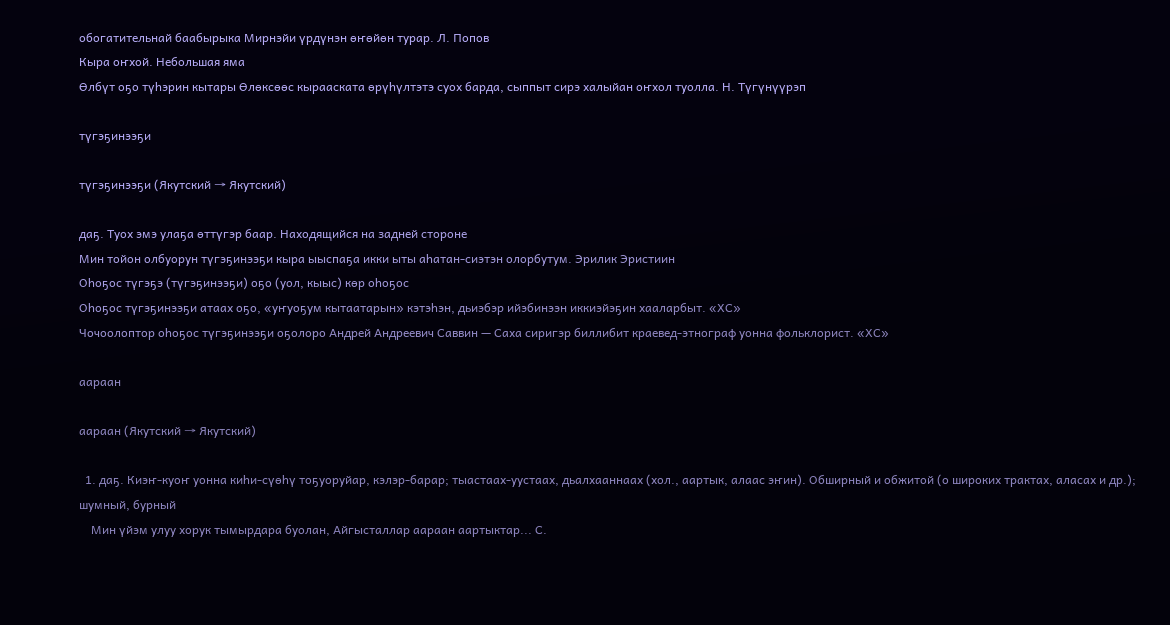обогатительнай баабырыка Мирнэйи үрдүнэн өҥөйөн турар. Л. Попов
Кыра оҥхой. Небольшая яма
Өлбүт оҕо түһэрин кытары Өлөксөөс кырааската өрүһүлтэтэ суох барда, сыппыт сирэ халыйан оҥхол туолла. Н. Түгүнүүрэп

түгэҕинээҕи

түгэҕинээҕи (Якутский → Якутский)

даҕ. Туох эмэ улаҕа өттүгэр баар. Находящийся на задней стороне
Мин тойон олбуорун түгэҕинээҕи кыра ыыспаҕа икки ыты аһатан-сиэтэн олорбутум. Эрилик Эристиин
Оһоҕос түгэҕэ (түгэҕинээҕи) оҕо (уол, кыыс) көр оһоҕос
Оһоҕос түгэҕинээҕи атаах оҕо, «уҥуоҕум кытаатарын» кэтэһэн, дьиэбэр ийэбинээн иккиэйэҕин хааларбыт. «ХС»
Чочоолоптор оһоҕос түгэҕинээҕи оҕолоро Андрей Андреевич Саввин — Саха сиригэр биллибит краевед-этнограф уонна фольклорист. «ХС»

аараан

аараан (Якутский → Якутский)

  1. даҕ. Киэҥ-куоҥ уонна киһи-сүөһү тоҕуоруйар, кэлэр-барар; тыастаах-уустаах, дьалхааннаах (хол., аартык, алаас эҥин). Обширный и обжитой (о широких трактах, аласах и др.); шумный, бурный
    Мин үйэм улуу хорук тымырдара буолан, Айгысталлар аараан аартыктар... С.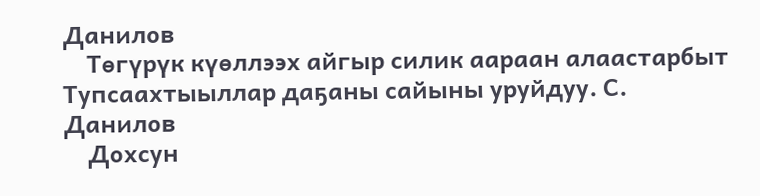Данилов
    Төгүрүк күөллээх айгыр силик аараан алаастарбыт Тупсаахтыыллар даҕаны сайыны уруйдуу. С. Данилов
    Дохсун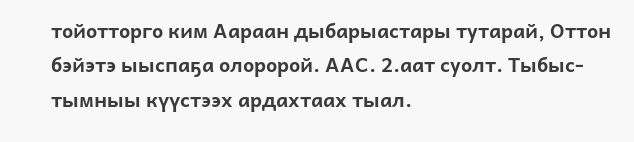тойотторго ким Аараан дыбарыастары тутарай, Оттон бэйэтэ ыыспаҕа олоророй. ААС. 2.аат суолт. Тыбыс-тымныы күүстээх ардахтаах тыал.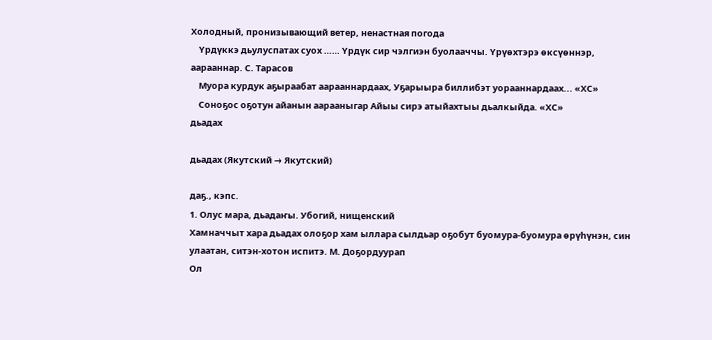Холодный, пронизывающий ветер, ненастная погода
    Үрдүккэ дьулуспатах суох …… Үрдүк сир чэлгиэн буолааччы. Үрүөхтэрэ өксүөннэр, аарааннар. С. Тарасов
    Муора курдук аҕыраабат аарааннардаах, Уҕарыыра биллибэт уорааннардаах... «ХС»
    Соноҕос оҕотун айанын аарааныгар Айыы сирэ атыйахтыы дьалкыйда. «ХС»
дьадах

дьадах (Якутский → Якутский)

даҕ., кэпс.
1. Олус мара, дьадаҥы. Убогий, нищенский
Хамначчыт хара дьадах олоҕор хам ыллара сылдьар оҕобут буомура-буомура өрүһүнэн, син улаатан, ситэн-хотон испитэ. М. Доҕордуурап
Ол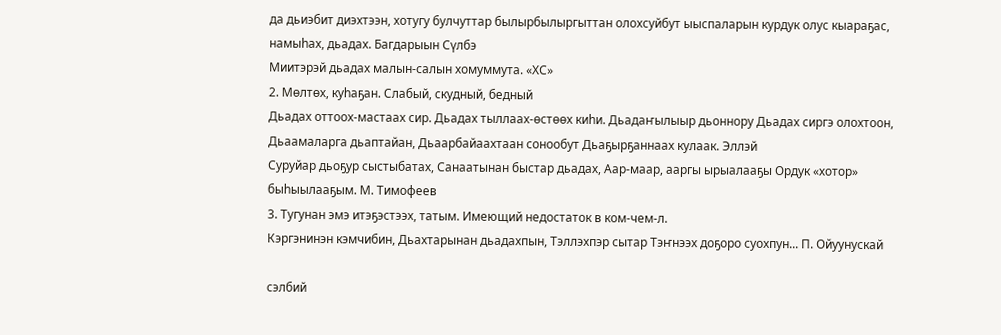да дьиэбит диэхтээн, хотугу булчуттар былырбылыргыттан олохсуйбут ыыспаларын курдук олус кыараҕас, намыһах, дьадах. Багдарыын Сүлбэ
Миитэрэй дьадах малын-салын хомуммута. «ХС»
2. Мөлтөх, куһаҕан. Слабый, скудный, бедный
Дьадах оттоох-мастаах сир. Дьадах тыллаах-өстөөх киһи. Дьадаҥылыыр дьоннору Дьадах сиргэ олохтоон, Дьаамаларга дьаптайан, Дьаарбайаахтаан сонообут Дьаҕырҕаннаах кулаак. Эллэй
Суруйар дьоҕур сыстыбатах, Санаатынан быстар дьадах, Аар-маар, ааргы ырыалааҕы Ордук «хотор» быһыылааҕым. М. Тимофеев
3. Тугунан эмэ итэҕэстээх, татым. Имеющий недостаток в ком-чем-л.
Кэргэнинэн кэмчибин, Дьахтарынан дьадахпын, Тэллэхпэр сытар Тэҥнээх доҕоро суохпун... П. Ойуунускай

сэлбий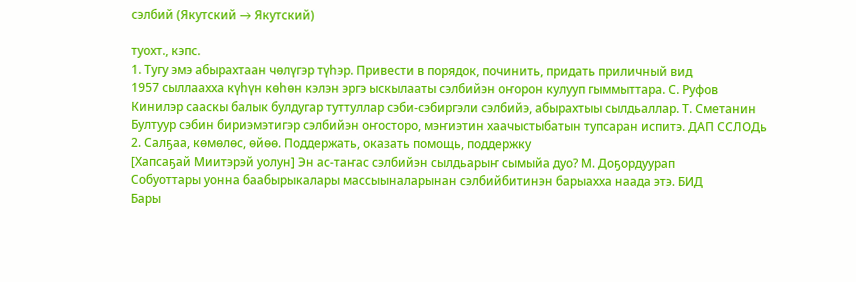сэлбий (Якутский → Якутский)

туохт., кэпс.
1. Тугу эмэ абырахтаан чөлүгэр түһэр. Привести в порядок, починить, придать приличный вид
1957 сыллаахха күһүн көһөн кэлэн эргэ ыскылааты сэлбийэн оҥорон кулууп гыммыттара. С. Руфов
Кинилэр сааскы балык булдугар туттуллар сэби-сэбиргэли сэлбийэ, абырахтыы сылдьаллар. Т. Сметанин
Бултуур сэбин бириэмэтигэр сэлбийэн оҥосторо, мэҥиэтин хаачыстыбатын тупсаран испитэ. ДАП ССЛОДь
2. Салҕаа, көмөлөс, өйөө. Поддержать, оказать помощь, поддержку
[Хапсаҕай Миитэрэй уолун] Эн ас-таҥас сэлбийэн сылдьарыҥ сымыйа дуо? М. Доҕордуурап
Собуоттары уонна баабырыкалары массыыналарынан сэлбийбитинэн барыахха наада этэ. БИД
Бары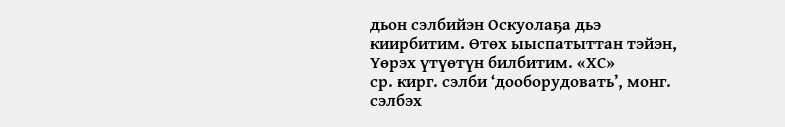дьон сэлбийэн Оскуолаҕа дьэ киирбитим. Өтөх ыыспатыттан тэйэн, Үөрэх үтүөтүн билбитим. «ХС»
ср. кирг. сэлби ‘дооборудовать’, монг. сэлбэх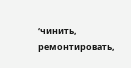‘чинить, ремонтировать,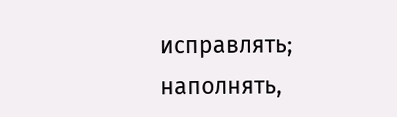исправлять; наполнять,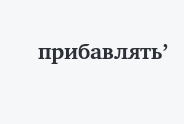прибавлять’